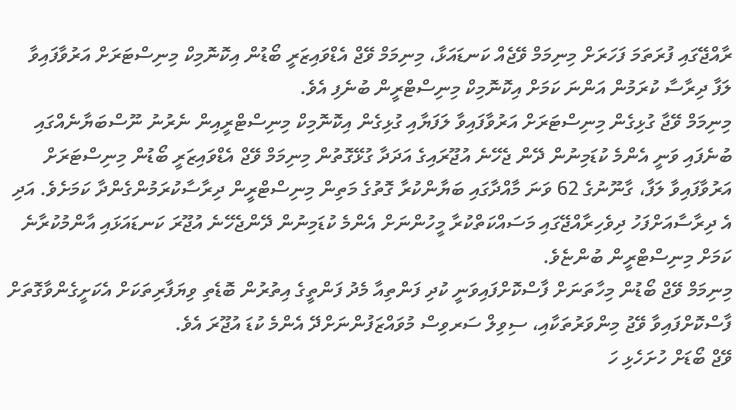ރާއްޖޭގައި ފުރަތަމަ ފަހަރަށް މިނިމަމް ވޭޖެއް ކަނޑައަޅާ، މިނިމަމް ވޭޖް އެޑްވައިޒަރީ ބޯޑުން އިކޮނޮމިކް މިނިސްޓަރަށް އަރުވާފައިވާ ލަފާ ދިރާސާ ކުރަމުން އަންނަ ކަމަށް އިކޮނޮމިކް މިނިސްޓްރީން ބުނެފި އެވެ.
މިނިމަމް ވޭޖާ ގުޅިގެން މިނިސްޓަރަށް އަރުވާފައިވާ ލަފަޔާއި ގުޅިގެން އިކޮނޮމިކް މިނިސްޓްރީއިން ނެރުނު ނޫސްބަޔާނެއްގައި ބުނެފައި ވަނީ އެންމެ ކުޑަމިނުން ދޭން ޖެހޭނެ އުޖޫރައިގެ އަދަދާ ގުޅޭގޮތުން މިނިމަމް ވޭޖް އެޑްވައިޒަރީ ބޯޑުން މިނިސްޓަރަށް އަރުވާފައިވާ ލަފާ، ގާނޫނުގެ 62 ވަނަ މާއްދާގައި ބަޔާންކުރާ ގޮތުގެ މަތިން މިނިސްޓްރީން ދިރާސާކުރަމުންގެންދާ ކަމަށެވެ. އަދި އެ ދިރާސާއަށްފަހު ދިވެހިރާއްޖޭގައި މަސައްކަތްކުރާ މީހުންނަށް އެންމެ ކުޑަމިނުން ދޭންޖެހޭނެ އުޖޫރަ ކަނޑައަޅައި އާންމުކުރާނެ ކަމަށް މިނިސްޓްރީން ބުންޏެވެ.
މިނިމަމް ވޭޖް ބޯޑުން މިހާތަނަށް ފާސްކޮށްފައިވަނީ ކުދި ފަންތިއާ މެދު ފަންތީގެ އިތުރުން ބޮޑެތި ވިޔަފާރިތަކަށް އެކަށީގެންވާގޮތަށް ފާސްކޮށްފައިވާ ވޭޖު މިންވަރުތަކާއި، ސިވިލް ސަރވިސް މުވައްޒަފުންނަށްދޭ އެންމެ ކުޑަ އުޖޫރަ އެވެ.
ވޭޖް ބޯޑަށް ހުށަހެޅި ހަ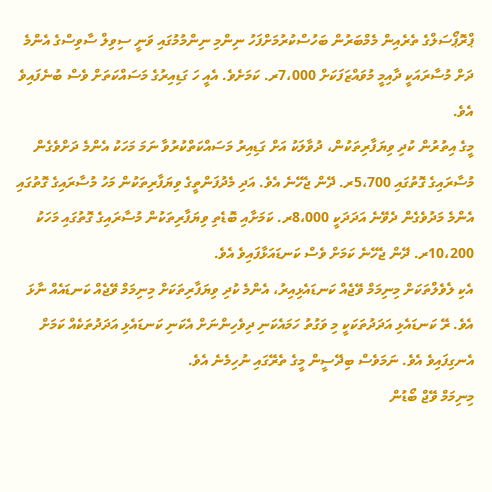ޕްރޮޕޯސަލްގެ ތެރެއިން މެމްބަރުން ބަހުސްކުރުމަށްފަހު ނިންމި ނިންމުމުގައި ވަނީ ސިވިލް ސާވިސްގެ އެންމެ ދަށް މުސާރައަކީ ދާއިމީ މުވައްޒަފަކަށް 7،000ރ. ކަމަށެވެ. އެއީ ހަ ގަޑިއިރުގެ މަސައްކަތަށް ވެސް ބުނެފައިވެ އެވެ.
މީގެ އިތުރުން ކުދި ވިޔަފާރިތަކުން، ދުވާލަކު އަށް ގަޑިއިރު މަސައްކަތްކުރުވާ ނަމަ މަހަކު އެންމެ ދަށްވެގެން މުސާރައިގެ ގޮތުގައި 5،700ރ. ދޭން ޖެހޭނެ އެވެ. އަދި މެދުފަންތީގެ ވިޔަފާރިތަކުން މަހު މުސާރައިގެ ގޮތުގައި އެންމެ މަދުވެގެން ދެވޭނެ އަދަދަކީ 8،000ރ. ކަމަށާއި ބޮޑެތި ވިޔަފާރިތަކުން މުސާރައިގެ ގޮތުގައި މަހަކު 10،200ރ. ދޭން ޖެހޭނެ ކަމަށް ވެސް ކަނޑައަޅާފައިވެ އެވެ.
އެކި ލެވެލްތަކަށް މިނިމަމް ވޭޖެއް ކަނޑައެޅިއިރު، އެންމެ ކުދި ވިޔަފާރިތަކަށް މިނިމަމް ވޭޖެއް ކަނޑައެއް ނާޅަ އެވެ. ރޭ ކަނޑައެޅި އަދަދުތަކަކީ މި ވަގުތު ހަމައެކަނި ދިވެހިންނަށް އެކަނި ކަނޑައެޅި އަދަދުތަކެއް ކަމަށް އެނގިފައިވެ އެވެ. ނަމަވެސް ބިދޭސީން މީގެ ތެރޭގައި ނުހިމެނެ އެވެ.
މިނިމަމް ވޭޖް ބޯޑުން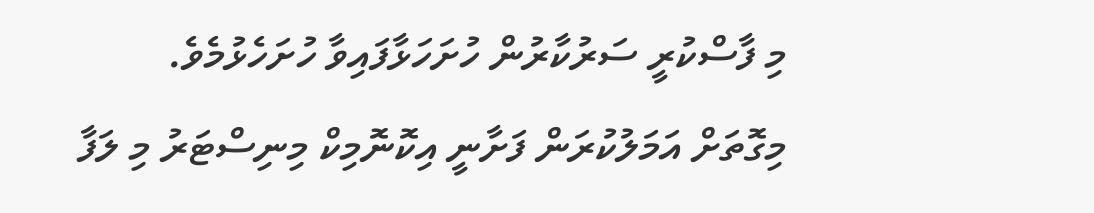މި ފާސްކުރީ ސަރުކާރުން ހުށަހަޅާފައިވާ ހުށަހެޅުމެވެ. މިގޮތަށް އަމަލުކުރަން ފަށާނީ އިކޮނޮމިކް މިނިސްޓަރު މި ލަފާ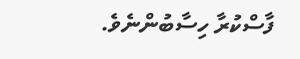ފާސްކުރާ ހިސާބުންނެވެ.